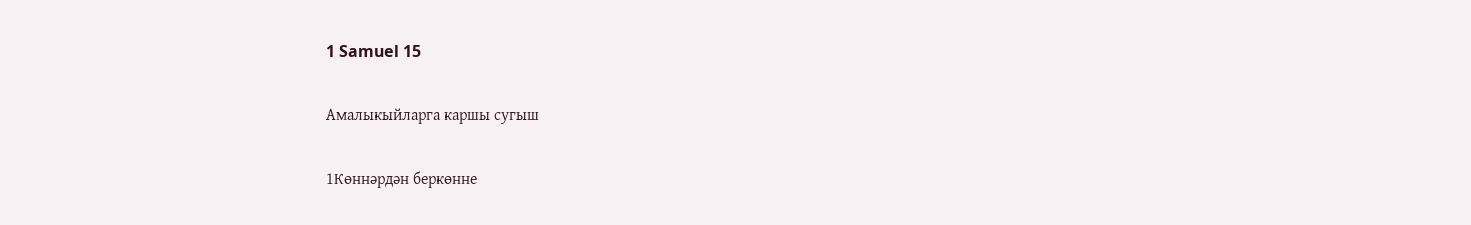1 Samuel 15

Амалыкыйларга каршы сугыш

1Көннәрдән беркөнне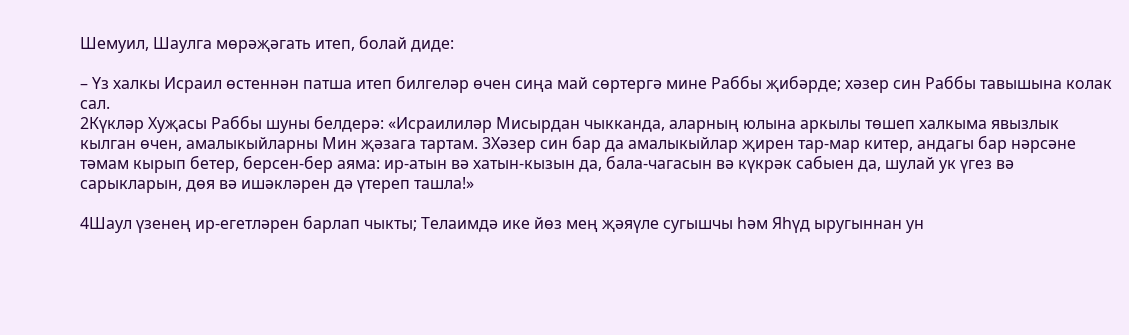Шемуил, Шаулга мөрәҗәгать итеп, болай диде:

– Үз халкы Исраил өстеннән патша итеп билгеләр өчен сиңа май сөртергә мине Раббы җибәрде; хәзер син Раббы тавышына колак сал.
2Күкләр Хуҗасы Раббы шуны белдерә: «Исраилиләр Мисырдан чыкканда, аларның юлына аркылы төшеп халкыма явызлык кылган өчен, амалыкыйларны Мин җәзага тартам. 3Хәзер син бар да амалыкыйлар җирен тар-мар китер, андагы бар нәрсәне тәмам кырып бетер, берсен-бер аяма: ир-атын вә хатын-кызын да, бала-чагасын вә күкрәк сабыен да, шулай ук үгез вә сарыкларын, дөя вә ишәкләрен дә үтереп ташла!»

4Шаул үзенең ир-егетләрен барлап чыкты; Телаимдә ике йөз мең җәяүле сугышчы һәм Яһүд ыругыннан ун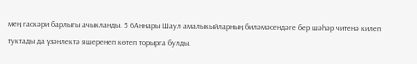мең гаскәри барлыгы ачыкланды. 5 6Аннары Шаул амалыкыйларның биләмәсендәге бер шәһәр читенә килеп туктады да үзәнлектә яшеренеп көтеп торырга булды.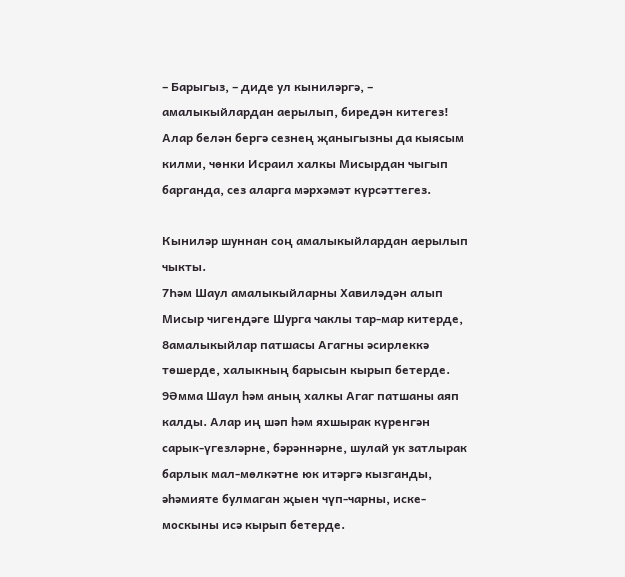– Барыгыз, – диде ул кыниләргә, – амалыкыйлардан аерылып, биредән китегез! Алар белән бергә сезнең җаныгызны да кыясым килми, чөнки Исраил халкы Мисырдан чыгып барганда, сез аларга мәрхәмәт күрсәттегез.

Кыниләр шуннан соң амалыкыйлардан аерылып чыкты.
7Һәм Шаул амалыкыйларны Хавиләдән алып Мисыр чигендәге Шурга чаклы тар-мар китерде, 8амалыкыйлар патшасы Агагны әсирлеккә төшерде, халыкның барысын кырып бетерде. 9Әмма Шаул һәм аның халкы Агаг патшаны аяп калды. Алар иң шәп һәм яхшырак күренгән сарык-үгезләрне, бәрәннәрне, шулай ук затлырак барлык мал-мөлкәтне юк итәргә кызганды, әһәмияте булмаган җыен чүп-чарны, иске-москыны исә кырып бетерде.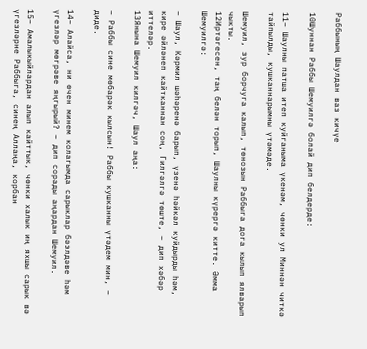Раббының Шаулдан ваз кичүе

10Шуннан Раббы Шемуилгә болай дип белдерде:

11– Шаулны патша итеп куйганыма үкенәм, чөнки ул Миннән читкә тайпылды, кушканнарымны үтәмәде.

Шемуил, зур борчуга калып, төнозын Раббыга дога кылып ялварып чыкты.
12Иртәгесен, таң белән торып, Шаулны күрергә китте. Әмма Шемуилгә:

– Шаул, Кәрмил шәһәренә барып, үзенә һәйкәл куйдырды һәм, кире әйләнеп кайтканнан соң, Гилгәлгә төште, – дип хәбәр иттеләр.
13Янына Шемуил килгәч, Шаул аңа:

– Раббы сине мөбарәк кылсын! Раббы кушканны үтәдем мин, – диде.

14– Алайса, ни өчен минем колагымда сарыклар бәэлдәве һәм үгезләр мөгрәве яңгырый? – дип сорады аңардан Шемуил.

15– Амалыкыйлардан алып кайттык, чөнки халык иң яхшы сарык вә үгезләрне Раббыга, синең Аллаңа, корбан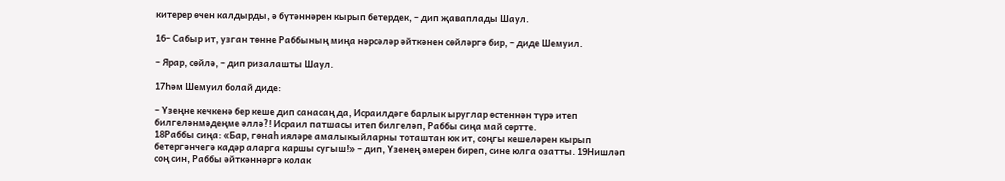китерер өчен калдырды, ә бүтәннәрен кырып бетердек, – дип җаваплады Шаул.

16– Сабыр ит, узган төнне Раббының миңа нәрсәләр әйткәнен сөйләргә бир, – диде Шемуил.

– Ярар, сөйлә, – дип ризалашты Шаул.

17Һәм Шемуил болай диде:

– Үзеңне кечкенә бер кеше дип санасаң да, Исраилдәге барлык ыруглар өстеннән түрә итеп билгеләнмәдеңме әллә?! Исраил патшасы итеп билгеләп, Раббы сиңа май сөртте.
18Раббы сиңа: «Бар, гөнаһ ияләре амалыкыйларны тоташтан юк ит, соңгы кешеләрен кырып бетергәнчегә кадәр аларга каршы сугыш!» – дип, Үзенең әмерен биреп, сине юлга озатты. 19Нишләп соң син, Раббы әйткәннәргә колак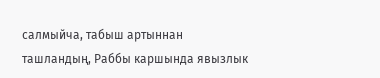салмыйча, табыш артыннан ташландың, Раббы каршында явызлык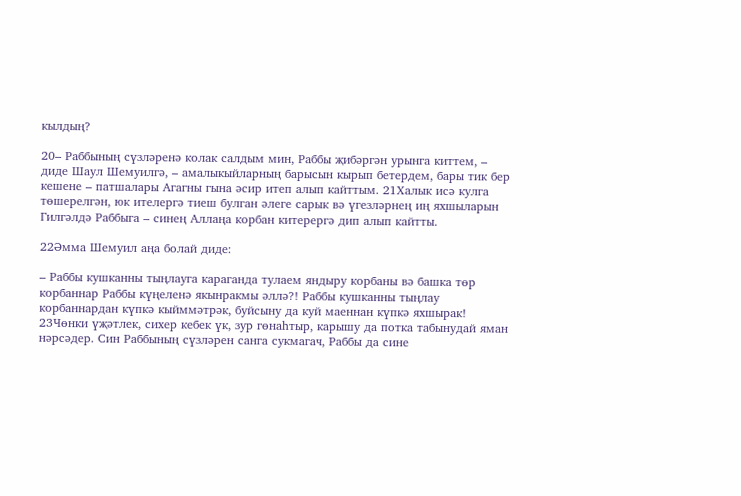кылдың?

20– Раббының сүзләренә колак салдым мин, Раббы җибәргән урынга киттем, – диде Шаул Шемуилгә, – амалыкыйларның барысын кырып бетердем, бары тик бер кешене – патшалары Агагны гына әсир итеп алып кайттым. 21Халык исә кулга төшерелгән, юк ителергә тиеш булган әлеге сарык вә үгезләрнең иң яхшыларын Гилгәлдә Раббыга – синең Аллаңа корбан китерергә дип алып кайтты.

22Әмма Шемуил аңа болай диде:

– Раббы кушканны тыңлауга караганда тулаем яндыру корбаны вә башка төр корбаннар Раббы күңеленә якынракмы әллә?! Раббы кушканны тыңлау корбаннардан күпкә кыйммәтрәк, буйсыну да куй маеннан күпкә яхшырак!
23Чөнки үҗәтлек, сихер кебек үк, зур гөнаһтыр, карышу да потка табынудай яман нәрсәдер. Син Раббының сүзләрен санга сукмагач, Раббы да сине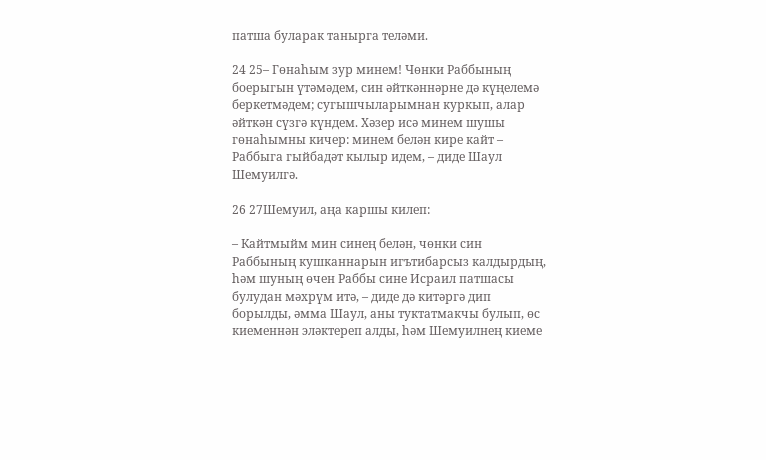патша буларак танырга теләми.

24 25– Гөнаһым зур минем! Чөнки Раббының боерыгын үтәмәдем, син әйткәннәрне дә күңелемә беркетмәдем; сугышчыларымнан куркып, алар әйткән сүзгә күндем. Хәзер исә минем шушы гөнаһымны кичер: минем белән кире кайт – Раббыга гыйбадәт кылыр идем, – диде Шаул Шемуилгә.

26 27Шемуил, аңа каршы килеп:

– Кайтмыйм мин синең белән, чөнки син Раббының кушканнарын игътибарсыз калдырдың, һәм шуның өчен Раббы сине Исраил патшасы булудан мәхрүм итә, – диде дә китәргә дип борылды, әмма Шаул, аны туктатмакчы булып, өс киеменнән эләктереп алды, һәм Шемуилнең киеме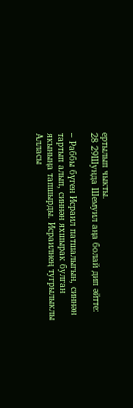ертылып чыкты.
28 29Шунда Шемуил аңа болай дип әйтте:

– Раббы бүген Исраил патшалыгын, синнән тартып алып, синнән яхшырак булган якыныңа тапшырды. Исраилнең тугрылыклы Алласы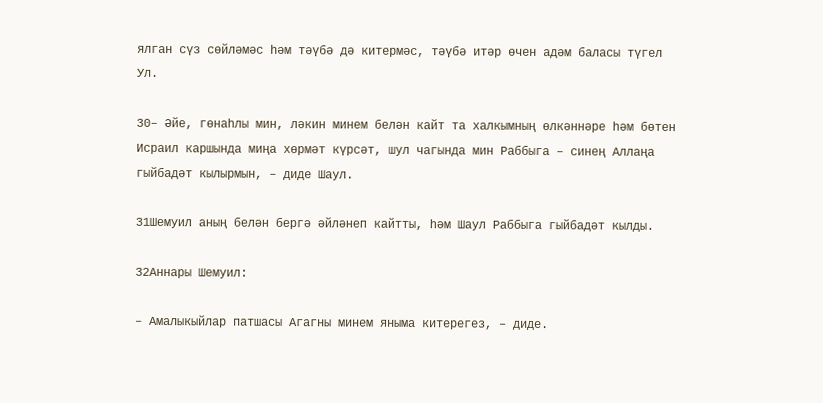ялган сүз сөйләмәс һәм тәүбә дә китермәс, тәүбә итәр өчен адәм баласы түгел Ул.

30– Әйе, гөнаһлы мин, ләкин минем белән кайт та халкымның өлкәннәре һәм бөтен Исраил каршында миңа хөрмәт күрсәт, шул чагында мин Раббыга – синең Аллаңа гыйбадәт кылырмын, – диде Шаул.

31Шемуил аның белән бергә әйләнеп кайтты, һәм Шаул Раббыга гыйбадәт кылды.

32Аннары Шемуил:

– Амалыкыйлар патшасы Агагны минем яныма китерегез, – диде.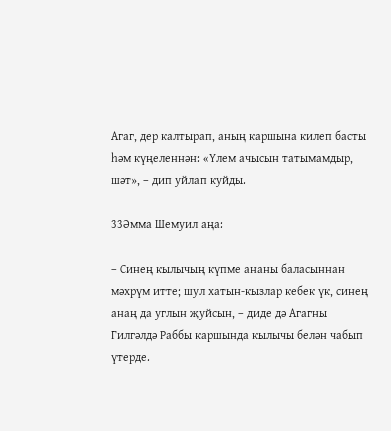Агаг, дер калтырап, аның каршына килеп басты һәм күңеленнән: «Үлем ачысын татымамдыр, шәт», – дип уйлап куйды.

33Әмма Шемуил аңа:

– Синең кылычың күпме ананы баласыннан мәхрүм итте; шул хатын-кызлар кебек үк, синең анаң да углын җуйсын, – диде дә Агагны Гилгәлдә Раббы каршында кылычы белән чабып үтерде.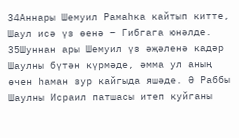34Аннары Шемуил Рамаһка кайтып китте, Шаул исә үз өенә – Гибгага юнәлде. 35Шуннан ары Шемуил үз әҗәленә кадәр Шаулны бүтән күрмәде, әмма ул аның өчен һаман зур кайгыда яшәде. Ә Раббы Шаулны Исраил патшасы итеп куйганы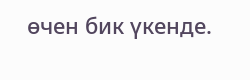өчен бик үкенде.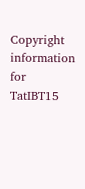Copyright information for TatIBT15